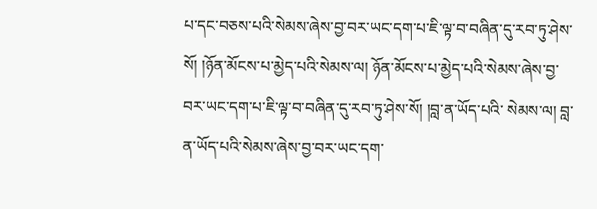པ་དང་བཅས་པའི་སེམས་ཞེས་བྱ་བར་ཡང་དག་པ་ཇི་ལྟ་བ་བཞིན་དུ་རབ་ཏུ་ཤེས་སོ། །ཉོན་མོངས་པ་མྱེད་པའི་སེམས་ལ། ཉོན་མོངས་པ་མྱེད་པའི་སེམས་ཞེས་བྱ་བར་ཡང་དག་པ་ཇི་ལྟ་བ་བཞིན་དུ་རབ་ཏུ་ཤེས་སོ། །བླ་ན་ཡོད་པའི་ སེམས་ལ། བླ་ན་ཡོད་པའི་སེམས་ཞེས་བྱ་བར་ཡང་དག་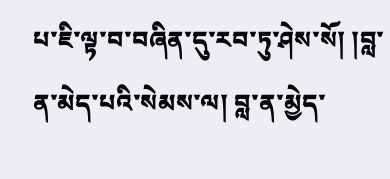པ་ཇི་ལྟ་བ་བཞིན་དུ་རབ་ཏུ་ཤེས་སོ། །བླ་ན་མེད་པའི་སེམས་ལ། བླ་ན་མྱེད་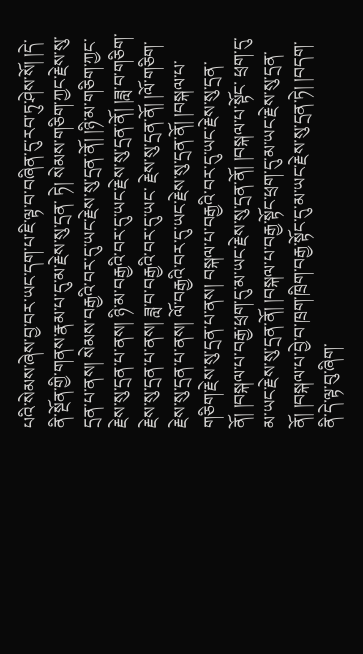པའི་སེམས་ཞེས་བྱ་བར་ཡང་དག་པ་ཇི་ལྟ་བ་བཞིན་དུ་རབ་ཏུ་ཤེས་སོ། །དེ་ནི་སྔོན་གྱི་གནས་རྣམ་པ་དུ་མ་རྗེས་སུ་དྲན་ ཏེ། སེམས་གཅིག་ཀྱང་རྗེས་སུ་དྲན་པ་ནས། སེམས་བརྒྱའི་བར་དུ་ཡང་རྗེས་སུ་དྲན་ནོ། །ཉི་མ་གཅིག་ཀྱང་རྗེས་སུ་དྲན་པ་ནས། ཉི་མ་བརྒྱའི་བར་དུ་ཡང་རྗེས་སུ་དྲན་ནོ། །ཟླ་བ་གཅིག་རྗེས་སུ་དྲན་པ་ནས། ཟླ་བ་བརྒྱའི་བར་དུ་ཡང་ རྗེས་སུ་དྲན་ནོ། །ལོ་གཅིག་རྗེས་སུ་དྲན་པ་ནས། ལོ་བརྒྱའི་བར་དུ་ཡང་རྗེས་སུ་དྲན་ནོ། །བསྐལ་པ་གཅིག་རྗེས་སུ་དྲན་པ་ནས། བསྐལ་པ་བརྒྱའི་བར་དུ་ཡང་རྗེས་སུ་དྲན་ནོ། །བསྐལ་པ་བརྒྱ་ཕྲག་དུ་མ་ཡང་རྗེས་སུ་དྲན་ནོ། །བསྐལ་པ་སྟོང་ ཕྲག་དུ་མ་ཡང་རྗེས་སུ་དྲན་ནོ། །བསྐལ་པ་བརྒྱ་སྟོང་ཕྲག་དུ་མ་ཡང་རྗེས་སུ་དྲན་ནོ། །བསྐལ་པ་བྱེ་བ་ཁྲག་ཁྲིག་བརྒྱ་སྟོང་དུ་མ་ཡང་རྗེས་སུ་དྲན་ཏེ། །བདག་ནི་དེ་ལྟ་བུ་ཞིག་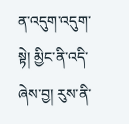ན་འདུག་འདུག་སྟེ། མྱིང་ནི་འདི་ཞེས་བྱ། རུས་ནི་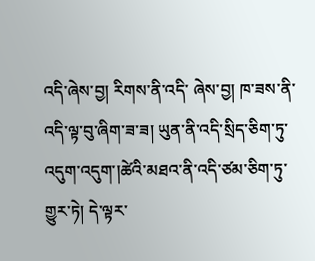འདི་ཞེས་བྱ། རིགས་ནི་འདི་ ཞེས་བྱ། ཁ་ཟས་ནི་འདི་ལྟ་བུ་ཞིག་ཟ་ཟ། ཡུན་ནི་འདི་སྲིད་ཅིག་ཏུ་འདུག་འདུག་།ཚེའི་མཐའ་ནི་འདི་ཙམ་ཅིག་ཏུ་གྱུར་ཏེ། དེ་ལྟར་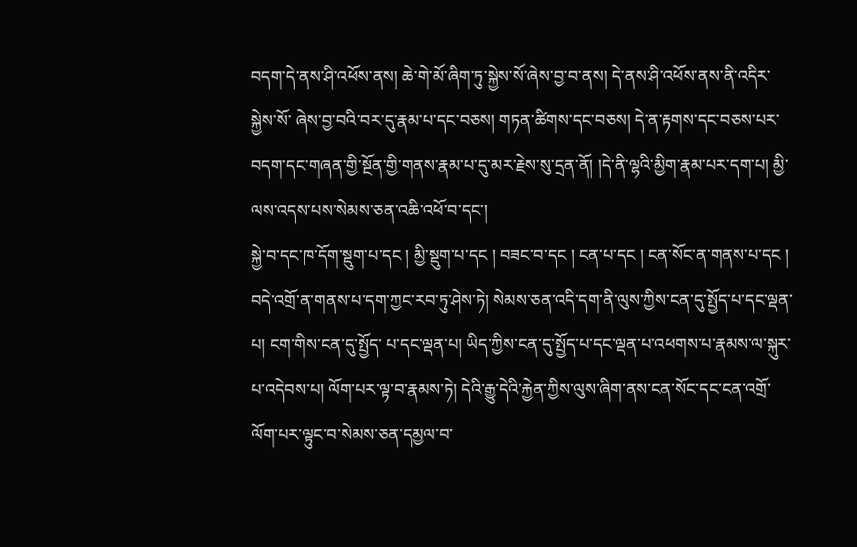བདག་དེ་ནས་ཤི་འཕོས་ནས། ཆེ་གེ་མོ་ཞིག་ཏུ་སྐྱེས་སོ་ཞེས་བྱ་བ་ནས། དེ་ནས་ཤི་འཕོས་ནས་ནི་འདིར་སྐྱེས་སོ་ ཞེས་བྱ་བའི་བར་དུ་རྣམ་པ་དང་བཅས། གཏན་ཚིགས་དང་བཅས། དེ་ན་རྟགས་དང་བཅས་པར་བདག་དང་གཞན་གྱི་སྔོན་གྱི་གནས་རྣམ་པ་དུ་མར་རྗེས་སུ་དྲན་ནོ། །དེ་ནི་ལྷའི་མྱིག་རྣམ་པར་དག་པ། མྱི་ལས་འདས་པས་སེམས་ཅན་འཆི་འཕོ་བ་དང་།
སྐྱེ་བ་དང་ཁ་དོག་སྡུག་པ་དང ། མྱི་སྡུག་པ་དང ། བཟང་བ་དང ། ངན་པ་དང ། ངན་སོང་ན་གནས་པ་དང ། བདེ་འགྲོ་ན་གནས་པ་དག་ཀྱང་རབ་ཏུ་ཤེས་ཏེ། སེམས་ཅན་འདི་དག་ནི་ལུས་ཀྱིས་ངན་དུ་སྤྱོད་པ་དང་ལྡན་པ། ངག་གིས་ངན་དུ་སྤྱོད་ པ་དང་ལྡན་པ། ཡིད་ཀྱིས་ངན་དུ་སྤྱོད་པ་དང་ལྡན་པ་འཕགས་པ་རྣམས་ལ་སྐུར་པ་འདེབས་པ། ལོག་པར་ལྟ་བ་རྣམས་ཏེ། དེའི་རྒྱུ་དེའི་རྐྱེན་ཀྱིས་ལུས་ཞིག་ནས་ངན་སོང་དང་ངན་འགྲོ་ལོག་པར་ལྟུང་བ་སེམས་ཅན་དམྱལ་བ་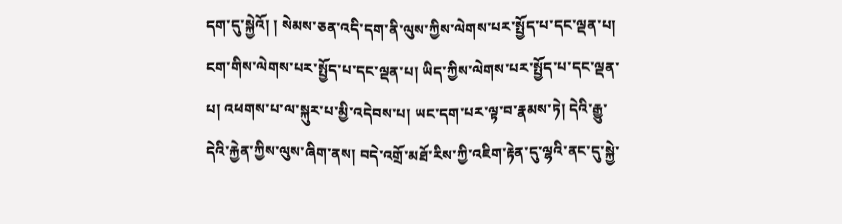དག་དུ་སྐྱེའོ། ། སེམས་ཅན་འདི་དག་ནི་ལུས་ཀྱིས་ལེགས་པར་སྤྱོད་པ་དང་ལྡན་པ། ངག་གིས་ལེགས་པར་སྤྱོད་པ་དང་ལྡན་པ། ཡིད་ཀྱིས་ལེགས་པར་སྤྱོད་པ་དང་ལྡན་པ། འཕགས་པ་ལ་སྐུར་པ་མྱི་འདེབས་པ། ཡང་དག་པར་ལྟ་བ་རྣམས་ཏེ། དེའི་རྒྱུ་ དེའི་རྐྱེན་ཀྱིས་ལུས་ཞིག་ནས། བདེ་འགྲོ་མཐོ་རིས་ཀྱི་འཇིག་རྟེན་དུ་ལྷའི་ནང་དུ་སྐྱེ་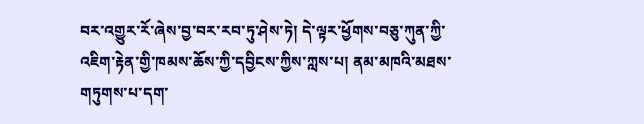བར་འགྱུར་རོ་ཞེས་བྱ་བར་རབ་ཏུ་ཤེས་ཏེ། དེ་ལྟར་ཕྱོགས་བཅུ་ཀུན་ཀྱི་འཇིག་རྟེན་གྱི་ཁམས་ཆོས་ཀྱི་དབྱིངས་ཀྱིས་ཀླས་པ། ནམ་མཁའི་མཐས་གཏུགས་པ་དག་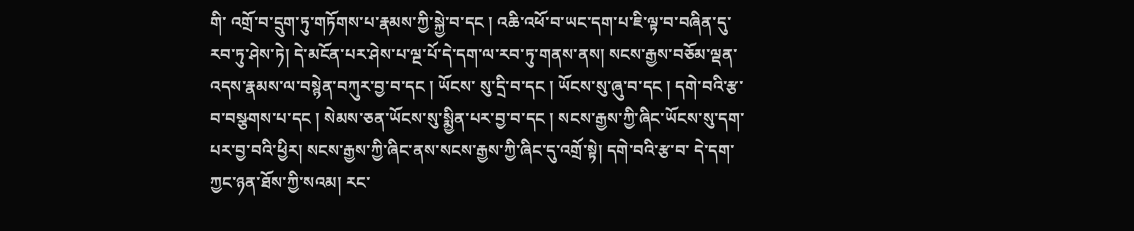གི་ འགྲོ་བ་དྲུག་ཏུ་གཏོགས་པ་རྣམས་ཀྱི་སྐྱེ་བ་དང ། འཆི་འཕོ་བ་ཡང་དག་པ་ཇི་ལྟ་བ་བཞིན་དུ་རབ་ཏུ་ཤེས་ཏེ། དེ་མངོན་པར་ཤེས་པ་ལྔ་པོ་དེ་དག་ལ་རབ་ཏུ་གནས་ནས། སངས་རྒྱས་བཅོམ་ལྡན་འདས་རྣམས་ལ་བསྙེན་བཀུར་བྱ་བ་དང ། ཡོངས་ སུ་དྲི་བ་དང ། ཡོངས་སུ་ཞུ་བ་དང ། དགེ་བའི་རྩ་བ་བསྩགས་པ་དང ། སེམས་ཅན་ཡོངས་སུ་སྨྱིན་པར་བྱ་བ་དང ། སངས་རྒྱས་ཀྱི་ཞིང་ཡོངས་སུ་དག་པར་བྱ་བའི་ཕྱིར། སངས་རྒྱས་ཀྱི་ཞིང་ནས་སངས་རྒྱས་ཀྱི་ཞིང་དུ་འགྲོ་སྟེ། དགེ་བའི་རྩ་བ་ དེ་དག་ཀྱང་ཉན་ཐོས་ཀྱི་སའམ། རང་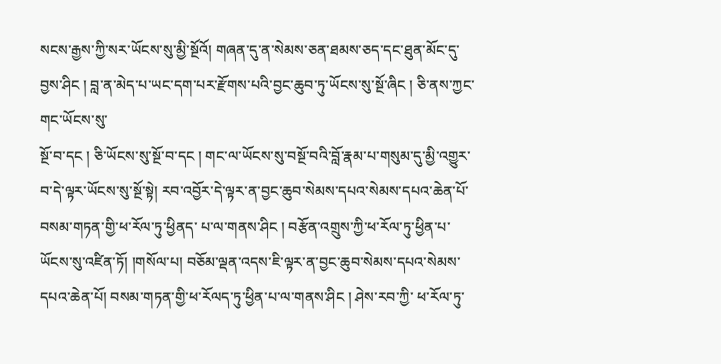སངས་རྒྱས་ཀྱི་སར་ཡོངས་སུ་མྱི་སྔོའོ། གཞན་དུ་ན་སེམས་ཅན་ཐམས་ཅད་དང་ཐུན་མོང་དུ་བྱས་ཤིང ། བླ་ན་མེད་པ་ཡང་དག་པར་རྫོགས་པའི་བྱང་ཆུབ་ཏུ་ཡོངས་སུ་སྔོ་ཞིང ། ཅི་ནས་ཀྱང་གང་ཡོངས་སུ་
སྔོ་བ་དང ། ཅི་ཡོངས་སུ་སྔོ་བ་དང ། གང་ལ་ཡོངས་སུ་བསྔོ་བའི་བློ་རྣམ་པ་གསུམ་དུ་མྱི་འགྱུར་བ་དེ་ལྟར་ཡོངས་སུ་སྔོ་སྟེ། རབ་འབྱོར་དེ་ལྟར་ན་བྱང་ཆུབ་སེམས་དཔའ་སེམས་དཔའ་ཆེན་པོ་བསམ་གཏན་གྱི་ཕ་རོལ་ཏུ་ཕྱིནད་ པ་ལ་གནས་ཤིང ། བརྩོན་འགྲུས་ཀྱི་ཕ་རོལ་ཏུ་ཕྱིན་པ་ཡོངས་སུ་འཛིན་ཏོ། །གསོལ་པ། བཅོམ་ལྡན་འདས་ཇི་ལྟར་ན་བྱང་ཆུབ་སེམས་དཔའ་སེམས་དཔའ་ཆེན་པོ། བསམ་གཏན་གྱི་ཕ་རོལད་ཏུ་ཕྱིན་པ་ལ་གནས་ཤིང ། ཤེས་རབ་ཀྱི་ ཕ་རོལ་ཏུ་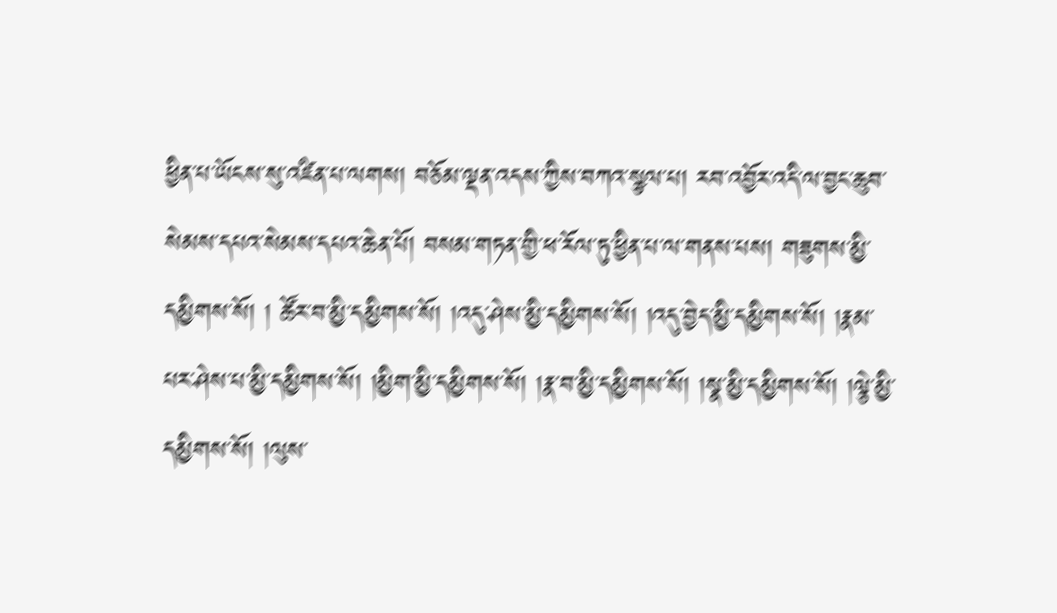ཕྱིན་པ་ཡོངས་སུ་འཛིན་པ་ལགས། བཅོམ་ལྡན་འདས་ཀྱིས་བཀའ་སྩལ་པ། རབ་འབྱོར་འདི་ལ་བྱང་ཆུབ་སེམས་དཔའ་སེམས་དཔའ་ཆེན་པོ། བསམ་གཏན་གྱི་ཕ་རོལ་ཏུ་ཕྱིན་པ་ལ་གནས་པས། གཟུགས་མྱི་དམྱིགས་སོ། ། ཚོར་བ་མྱི་དམྱིགས་སོ། །འདུ་ཤེས་མྱི་དམྱིགས་སོ། །འདུ་བྱེད་མྱི་དམྱིགས་སོ། །རྣམ་པར་ཤེས་པ་མྱི་དམྱིགས་སོ། །མྱིག་མྱི་དམྱིགས་སོ། །རྣ་བ་མྱི་དམྱིགས་སོ། །སྣ་མྱི་དམྱིགས་སོ། །ལྕེ་མྱི་དམྱིགས་སོ། །ལུས་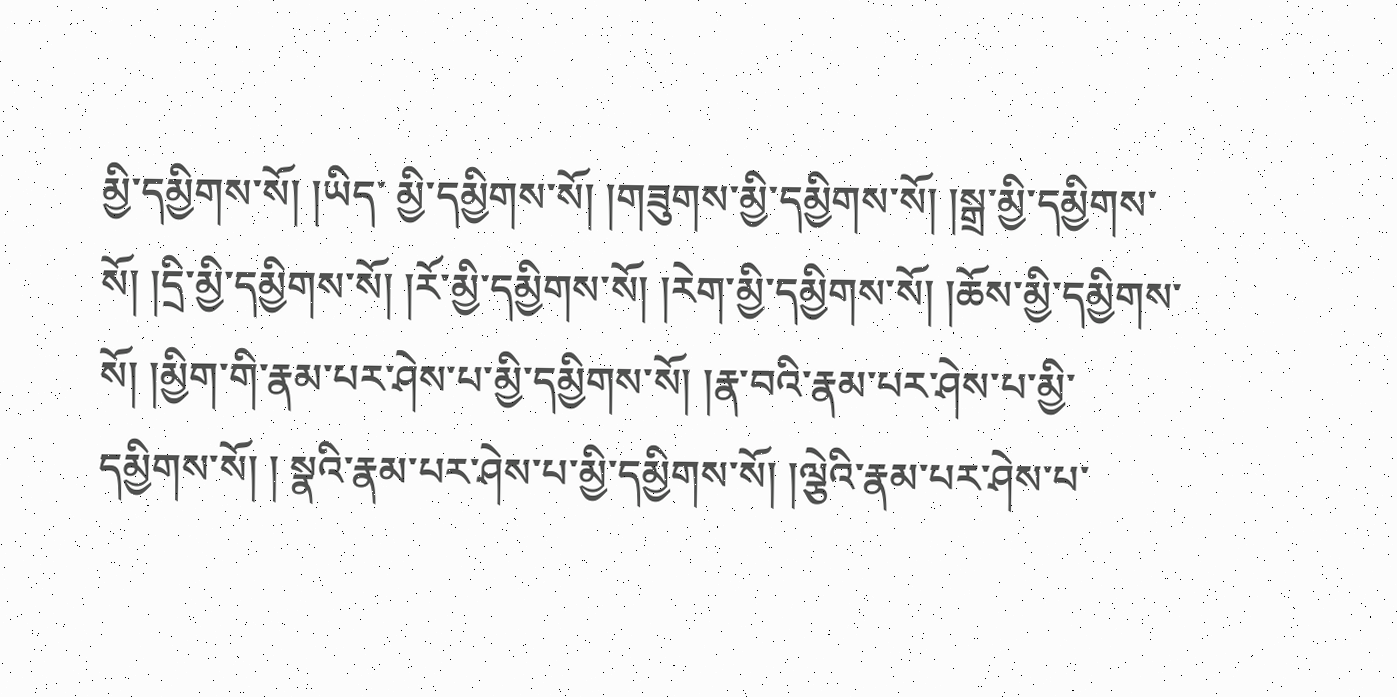མྱི་དམྱིགས་སོ། །ཡིད་ མྱི་དམྱིགས་སོ། །གཟུགས་མྱི་དམྱིགས་སོ། །སྒྲ་མྱི་དམྱིགས་སོ། །དྲི་མྱི་དམྱིགས་སོ། །རོ་མྱི་དམྱིགས་སོ། །རེག་མྱི་དམྱིགས་སོ། །ཆོས་མྱི་དམྱིགས་སོ། །མྱིག་གི་རྣམ་པར་ཤེས་པ་མྱི་དམྱིགས་སོ། །རྣ་བའི་རྣམ་པར་ཤེས་པ་མྱི་དམྱིགས་སོ། ། སྣའི་རྣམ་པར་ཤེས་པ་མྱི་དམྱིགས་སོ། །ལྕེའི་རྣམ་པར་ཤེས་པ་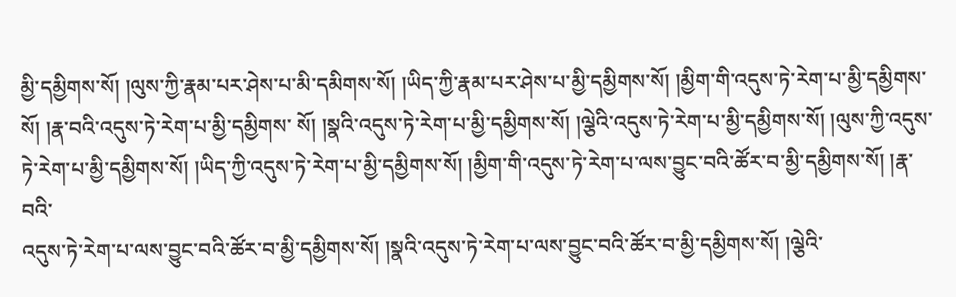མྱི་དམྱིགས་སོ། །ལུས་ཀྱི་རྣམ་པར་ཤེས་པ་མི་དམིགས་སོ། །ཡིད་ཀྱི་རྣམ་པར་ཤེས་པ་མྱི་དམྱིགས་སོ། །མྱིག་གི་འདུས་ཏེ་རེག་པ་མྱི་དམྱིགས་སོ། །རྣ་བའི་འདུས་ཏེ་རེག་པ་མྱི་དམྱིགས་ སོ། །སྣའི་འདུས་ཏེ་རེག་པ་མྱི་དམྱིགས་སོ། །ལྕེའི་འདུས་ཏེ་རེག་པ་མྱི་དམྱིགས་སོ། །ལུས་ཀྱི་འདུས་ཏེ་རེག་པ་མྱི་དམྱིགས་སོ། །ཡིད་ཀྱི་འདུས་ཏེ་རེག་པ་མྱི་དམྱིགས་སོ། །མྱིག་གི་འདུས་ཏེ་རེག་པ་ལས་བྱུང་བའི་ཚོར་བ་མྱི་དམྱིགས་སོ། །རྣ་བའི་
འདུས་ཏེ་རེག་པ་ལས་བྱུང་བའི་ཚོར་བ་མྱི་དམྱིགས་སོ། །སྣའི་འདུས་ཏེ་རེག་པ་ལས་བྱུང་བའི་ཚོར་བ་མྱི་དམྱིགས་སོ། །ལྕེའི་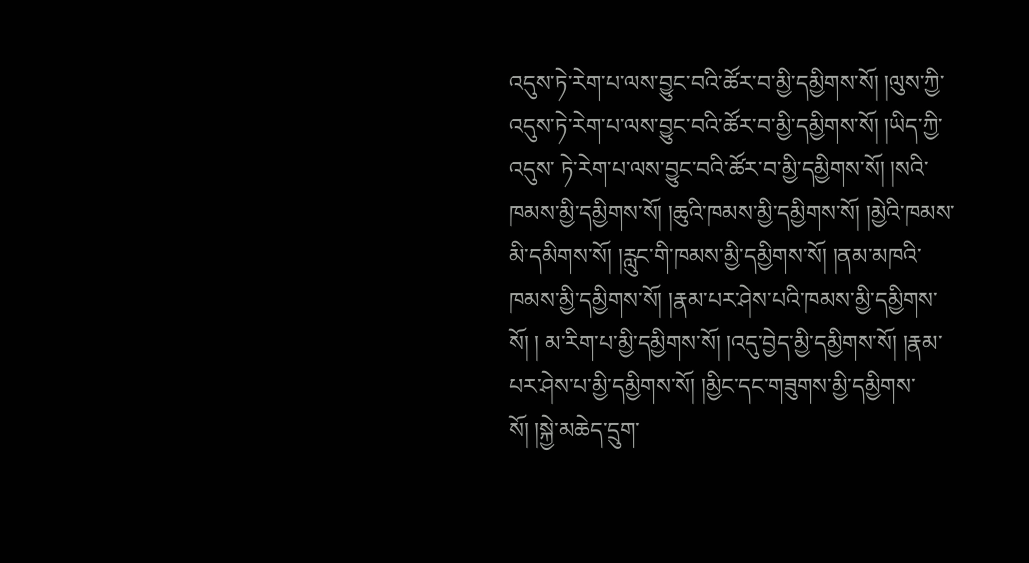འདུས་ཏེ་རེག་པ་ལས་བྱུང་བའི་ཚོར་བ་མྱི་དམྱིགས་སོ། །ལུས་ཀྱི་འདུས་ཏེ་རེག་པ་ལས་བྱུང་བའི་ཚོར་བ་མྱི་དམྱིགས་སོ། །ཡིད་ཀྱི་འདུས་ ཏེ་རེག་པ་ལས་བྱུང་བའི་ཚོར་བ་མྱི་དམྱིགས་སོ། །སའི་ཁམས་མྱི་དམྱིགས་སོ། །ཆུའི་ཁམས་མྱི་དམྱིགས་སོ། །མྱེའི་ཁམས་མི་དམིགས་སོ། །རླུང་གི་ཁམས་མྱི་དམྱིགས་སོ། །ནམ་མཁའི་ཁམས་མྱི་དམྱིགས་སོ། །རྣམ་པར་ཤེས་པའི་ཁམས་མྱི་དམྱིགས་སོ། ། མ་རིག་པ་མྱི་དམྱིགས་སོ། །འདུ་བྱེད་མྱི་དམྱིགས་སོ། །རྣམ་པར་ཤེས་པ་མྱི་དམྱིགས་སོ། །མྱིང་དང་གཟུགས་མྱི་དམྱིགས་སོ། །སྐྱེ་མཆེད་དྲུག་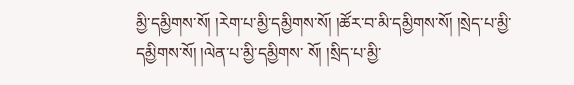མྱི་དམྱིགས་སོ། །རེག་པ་མྱི་དམྱིགས་སོ། །ཚོར་བ་མི་དམྱིགས་སོ། །སྲེད་པ་མྱི་དམྱིགས་སོ། །ལེན་པ་མྱི་དམྱིགས་ སོ། །སྲིད་པ་མྱི་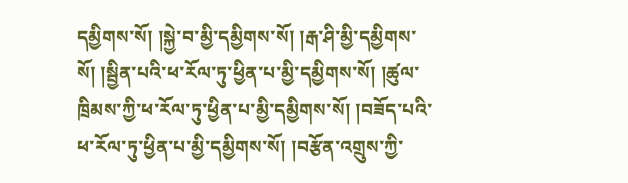དམྱིགས་སོ། །སྐྱེ་བ་མྱི་དམྱིགས་སོ། །རྒ་ཤི་མྱི་དམྱིགས་སོ། །སྦྱིན་པའི་ཕ་རོལ་ཏུ་ཕྱིན་པ་མྱི་དམྱིགས་སོ། །ཚུལ་ཁྲིམས་ཀྱི་ཕ་རོལ་ཏུ་ཕྱིན་པ་མྱི་དམྱིགས་སོ། །བཟོད་པའི་ཕ་རོལ་ཏུ་ཕྱིན་པ་མྱི་དམྱིགས་སོ། །བརྩོན་འགྲུས་ཀྱི་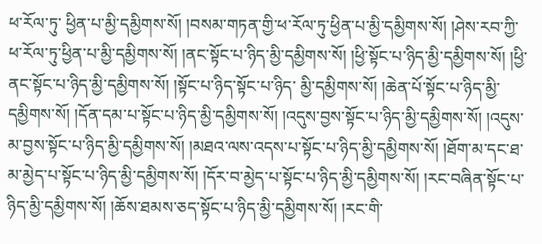ཕ་རོལ་ཏུ་ ཕྱིན་པ་མྱི་དམྱིགས་སོ། །བསམ་གཏན་གྱི་ཕ་རོལ་ཏུ་ཕྱིན་པ་མྱི་དམྱིགས་སོ། །ཤེས་རབ་ཀྱི་ཕ་རོལ་ཏུ་ཕྱིན་པ་མྱི་དམྱིགས་སོ། །ནང་སྟོང་པ་ཉིད་མྱི་དམྱིགས་སོ། །ཕྱི་སྟོང་པ་ཉིད་མྱི་དམྱིགས་སོ། །ཕྱི་ནང་སྟོང་པ་ཉིད་མྱི་དམྱིགས་སོ། །སྟོང་པ་ཉིད་སྟོང་པ་ཉིད་ མྱི་དམྱིགས་སོ། །ཆེན་པོ་སྟོང་པ་ཉིད་མྱི་དམྱིགས་སོ། །དོན་དམ་པ་སྟོང་པ་ཉིད་མྱི་དམྱིགས་སོ། །འདུས་བྱས་སྟོང་པ་ཉིད་མྱི་དམྱིགས་སོ། །འདུས་མ་བྱས་སྟོང་པ་ཉིད་མྱི་དམྱིགས་སོ། །མཐའ་ལས་འདས་པ་སྟོང་པ་ཉིད་མྱི་དམྱིགས་སོ། །ཐོག་མ་དང་ཐ་ མ་མྱེད་པ་སྟོང་པ་ཉིད་མྱི་དམྱིགས་སོ། །དོར་བ་མྱེད་པ་སྟོང་པ་ཉིད་མྱི་དམྱིགས་སོ། །རང་བཞིན་སྟོང་པ་ཉིད་མྱི་དམྱིགས་སོ། །ཆོས་ཐམས་ཅད་སྟོང་པ་ཉིད་མྱི་དམྱིགས་སོ། །རང་གི་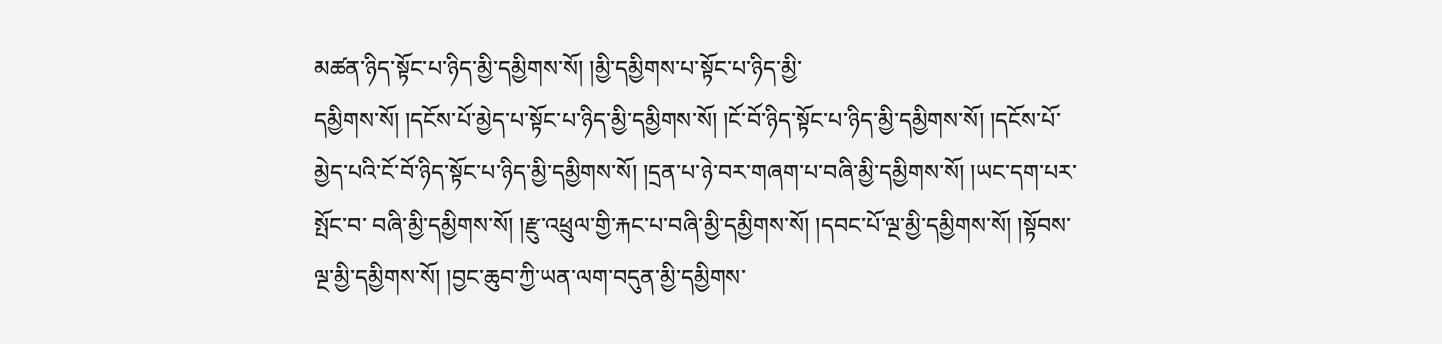མཚན་ཉིད་སྟོང་པ་ཉིད་མྱི་དམྱིགས་སོ། །མྱི་དམྱིགས་པ་སྟོང་པ་ཉིད་མྱི་
དམྱིགས་སོ། །དངོས་པོ་མྱེད་པ་སྟོང་པ་ཉིད་མྱི་དམྱིགས་སོ། །ངོ་བོ་ཉིད་སྟོང་པ་ཉིད་མྱི་དམྱིགས་སོ། །དངོས་པོ་མྱེད་པའི་ངོ་བོ་ཉིད་སྟོང་པ་ཉིད་མྱི་དམྱིགས་སོ། །དྲན་པ་ཉེ་བར་གཞག་པ་བཞི་མྱི་དམྱིགས་སོ། །ཡང་དག་པར་སྤོང་བ་ བཞི་མྱི་དམྱིགས་སོ། །རྫུ་འཕྲུལ་གྱི་རྐང་པ་བཞི་མྱི་དམྱིགས་སོ། །དབང་པོ་ལྔ་མྱི་དམྱིགས་སོ། །སྟོབས་ལྔ་མྱི་དམྱིགས་སོ། །བྱང་ཆུབ་ཀྱི་ཡན་ལག་བདུན་མྱི་དམྱིགས་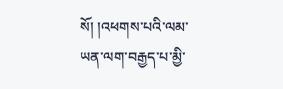སོ། །འཕགས་པའི་ལམ་ཡན་ལག་བརྒྱད་པ་མྱི་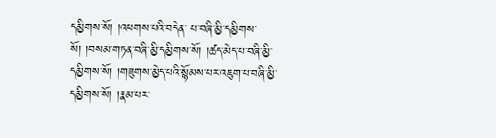དམྱིགས་སོ། །འཕགས་པའི་བདེན་ པ་བཞི་མྱི་དམྱིགས་སོ། །བསམ་གཏན་བཞི་མྱི་དམྱིགས་སོ། །ཚད་མེད་པ་བཞི་མྱི་དམྱིགས་སོ། །གཟུགས་མྱེད་པའི་སྙོམས་པར་འཇུག་པ་བཞི་མྱི་དམྱིགས་སོ། །རྣམ་པར་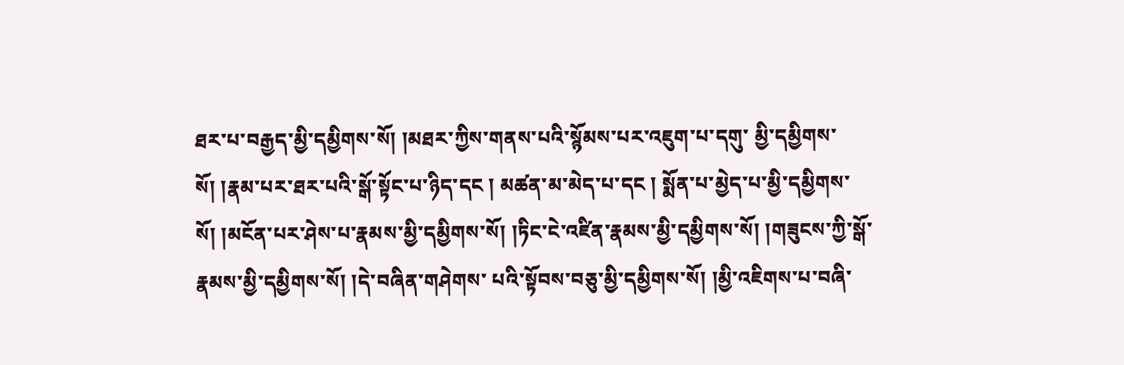ཐར་པ་བརྒྱད་མྱི་དམྱིགས་སོ། །མཐར་ཀྱིས་གནས་པའི་སྙོམས་པར་འཇུག་པ་དགུ་ མྱི་དམྱིགས་སོ། །རྣམ་པར་ཐར་པའི་སྒོ་སྟོང་པ་ཉིད་དང ། མཚན་མ་མེད་པ་དང ། སྨོན་པ་མྱེད་པ་མྱི་དམྱིགས་སོ། །མངོན་པར་ཤེས་པ་རྣམས་མྱི་དམྱིགས་སོ། །ཏིང་ངེ་འཛིན་རྣམས་མྱི་དམྱིགས་སོ། །གཟུངས་ཀྱི་སྒོ་རྣམས་མྱི་དམྱིགས་སོ། །དེ་བཞིན་གཤེགས་ པའི་སྟོབས་བཅུ་མྱི་དམྱིགས་སོ། །མྱི་འཇིགས་པ་བཞི་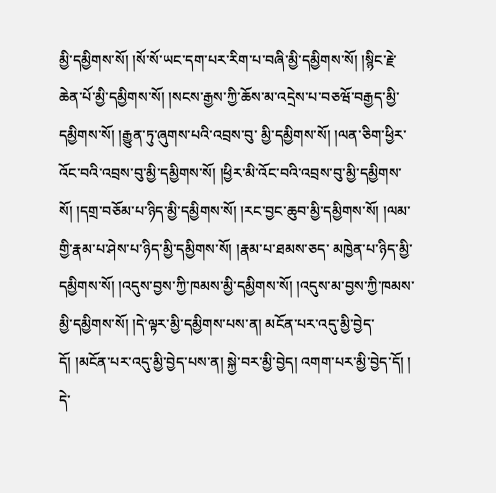མྱི་དམྱིགས་སོ། །སོ་སོ་ཡང་དག་པར་རིག་པ་བཞི་མྱི་དམྱིགས་སོ། །སྙིང་རྗེ་ཆེན་པོ་མྱི་དམྱིགས་སོ། །སངས་རྒྱས་ཀྱི་ཆོས་མ་འདྲེས་པ་བཅཝོ་བརྒྱད་མྱི་དམྱིགས་སོ། །རྒྱུན་ཏུ་ཞུགས་པའི་འབྲས་བུ་ མྱི་དམྱིགས་སོ། །ལན་ཅིག་ཕྱིར་འོང་བའི་འབྲས་བུ་མྱི་དམྱིགས་སོ། །ཕྱིར་མི་འོང་བའི་འབྲས་བུ་མྱི་དམྱིགས་སོ། །དགྲ་བཅོམ་པ་ཉིད་མྱི་དམྱིགས་སོ། །རང་བྱང་ཆུབ་མྱི་དམྱིགས་སོ། །ལམ་གྱི་རྣམ་པ་ཤེས་པ་ཉིད་མྱི་དམྱིགས་སོ། །རྣམ་པ་ཐམས་ཅད་ མཁྱེན་པ་ཉིད་མྱི་དམྱིགས་སོ། །འདུས་བྱས་ཀྱི་ཁམས་མྱི་དམྱིགས་སོ། །འདུས་མ་བྱས་ཀྱི་ཁམས་མྱི་དམྱིགས་སོ། །དེ་ལྟར་མྱི་དམྱིགས་པས་ན། མངོན་པར་འདུ་མྱི་བྱེད་དོ། །མངོན་པར་འདུ་མྱི་བྱེད་པས་ན། སྐྱེ་བར་མྱི་བྱེད། འགག་པར་མྱི་བྱེད་དོ། །
དེ་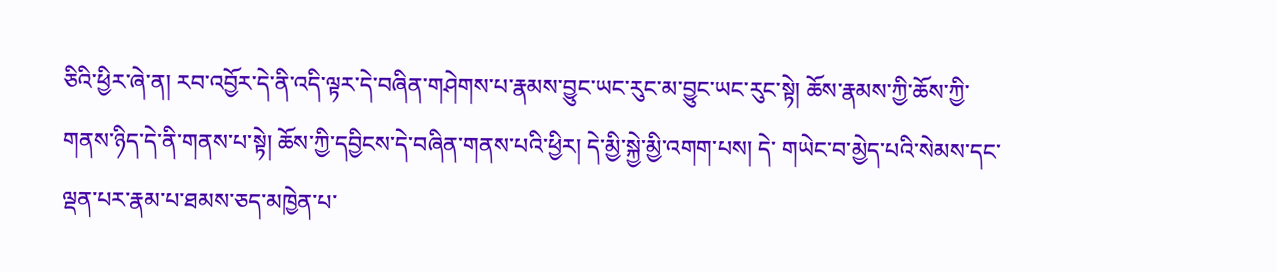ཅིའི་ཕྱིར་ཞེ་ན། རབ་འབྱོར་དེ་ནི་འདི་ལྟར་དེ་བཞིན་གཤེགས་པ་རྣམས་བྱུང་ཡང་རུང་མ་བྱུང་ཡང་རུང་སྟེ། ཆོས་རྣམས་ཀྱི་ཆོས་ཀྱི་གནས་ཉིད་དེ་ནི་གནས་པ་སྟེ། ཆོས་ཀྱི་དབྱིངས་དེ་བཞིན་གནས་པའི་ཕྱིར། དེ་མྱི་སྐྱེ་མྱི་འགག་པས། དེ་ གཡེང་བ་མྱེད་པའི་སེམས་དང་ལྡན་པར་རྣམ་པ་ཐམས་ཅད་མཁྱེན་པ་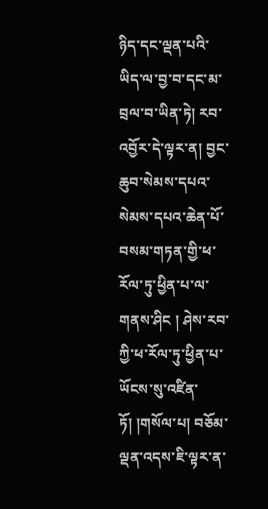ཉིད་དང་ལྡན་པའི་ཡིད་ལ་བྱ་བ་དང་མ་བྲལ་བ་ཡིན་ཏེ། རབ་འབྱོར་དེ་ལྟར་ན། བྱང་ཆུབ་སེམས་དཔའ་སེམས་དཔའ་ཆེན་པོ་བསམ་གཏན་གྱི་ཕ་རོལ་ཏུ་ཕྱིན་པ་ལ་གནས་ཤིང ། ཤེས་རབ་ཀྱི་ཕ་རོལ་ཏུ་ཕྱིན་པ་ཡོངས་སུ་འཛིན་ཏོ། །གསོལ་པ། བཅོམ་ལྡན་འདས་ཇི་ལྟར་ན་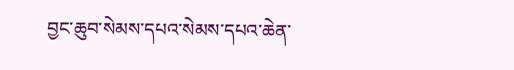བྱང་ཆུབ་སེམས་དཔའ་སེམས་དཔའ་ཆེན་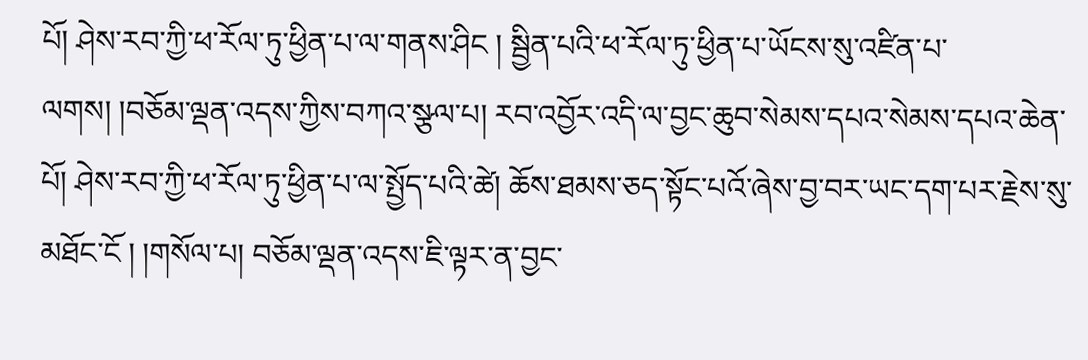པོ། ཤེས་རབ་ཀྱི་ཕ་རོལ་ཏུ་ཕྱིན་པ་ལ་གནས་ཤིང ། སྦྱིན་པའི་ཕ་རོལ་ཏུ་ཕྱིན་པ་ཡོངས་སུ་འཛིན་པ་ ལགས། །བཅོམ་ལྡན་འདས་ཀྱིས་བཀའ་སྩལ་པ། རབ་འབྱོར་འདི་ལ་བྱང་ཆུབ་སེམས་དཔའ་སེམས་དཔའ་ཆེན་པོ། ཤེས་རབ་ཀྱི་ཕ་རོལ་ཏུ་ཕྱིན་པ་ལ་སྤྱོད་པའི་ཚེ། ཆོས་ཐམས་ཅད་སྟོང་པའོ་ཞེས་བྱ་བར་ཡང་དག་པར་རྗེས་སུ་མཐོང་ངོ ། །གསོལ་པ། བཅོམ་ལྡན་འདས་ཇི་ལྟར་ན་བྱང་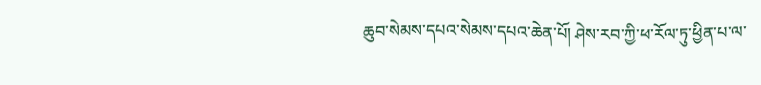ཆུབ་སེམས་དཔའ་སེམས་དཔའ་ཆེན་པོ། ཤེས་རབ་ཀྱི་ཕ་རོལ་ཏུ་ཕྱིན་པ་ལ་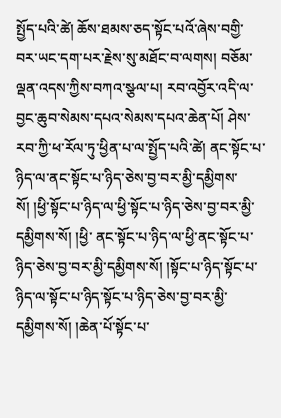སྤྱོད་པའི་ཚེ། ཆོས་ཐམས་ཅད་སྟོང་པའོ་ཞེས་བགྱི་བར་ཡང་དག་པར་རྗེས་སུ་མཐོང་བ་ལགས། བཅོམ་ལྡན་འདས་ཀྱིས་བཀའ་སྩལ་པ། རབ་འབྱོར་འདི་ལ་བྱང་ཆུབ་སེམས་དཔའ་སེམས་དཔའ་ཆེན་པོ། ཤེས་རབ་ཀྱི་ཕ་རོལ་ཏུ་ཕྱིན་པ་ལ་སྤྱོད་པའི་ཚེ། ནང་སྟོང་པ་ཉིད་ལ་ནང་སྟོང་པ་ཉིད་ཅེས་བྱ་བར་མྱི་དམྱིགས་སོ། །ཕྱི་སྟོང་པ་ཉིད་ལ་ཕྱི་སྟོང་པ་ཉིད་ཅེས་བྱ་བར་མྱི་དམྱིགས་སོ། །ཕྱི་ ནང་སྟོང་པ་ཉིད་ལ་ཕྱི་ནང་སྟོང་པ་ཉིད་ཅེས་བྱ་བར་མྱི་དམྱིགས་སོ། །སྟོང་པ་ཉིད་སྟོང་པ་ཉིད་ལ་སྟོང་པ་ཉིད་སྟོང་པ་ཉིད་ཅེས་བྱ་བར་མྱི་དམྱིགས་སོ། །ཆེན་པོ་སྟོང་པ་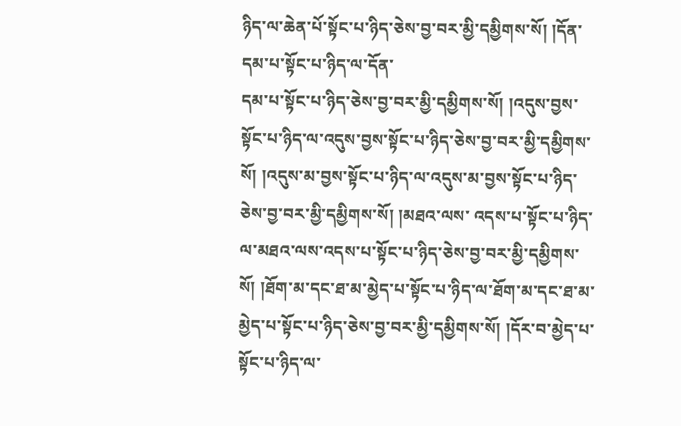ཉིད་ལ་ཆེན་པོ་སྟོང་པ་ཉིད་ཅེས་བྱ་བར་མྱི་དམྱིགས་སོ། །དོན་དམ་པ་སྟོང་པ་ཉིད་ལ་དོན་
དམ་པ་སྟོང་པ་ཉིད་ཅེས་བྱ་བར་མྱི་དམྱིགས་སོ། །འདུས་བྱས་སྟོང་པ་ཉིད་ལ་འདུས་བྱས་སྟོང་པ་ཉིད་ཅེས་བྱ་བར་མྱི་དམྱིགས་སོ། །འདུས་མ་བྱས་སྟོང་པ་ཉིད་ལ་འདུས་མ་བྱས་སྟོང་པ་ཉིད་ཅེས་བྱ་བར་མྱི་དམྱིགས་སོ། །མཐའ་ལས་ འདས་པ་སྟོང་པ་ཉིད་ལ་མཐའ་ལས་འདས་པ་སྟོང་པ་ཉིད་ཅེས་བྱ་བར་མྱི་དམྱིགས་སོ། །ཐོག་མ་དང་ཐ་མ་མྱེད་པ་སྟོང་པ་ཉིད་ལ་ཐོག་མ་དང་ཐ་མ་མྱེད་པ་སྟོང་པ་ཉིད་ཅེས་བྱ་བར་མྱི་དམྱིགས་སོ། །དོར་བ་མྱེད་པ་སྟོང་པ་ཉིད་ལ་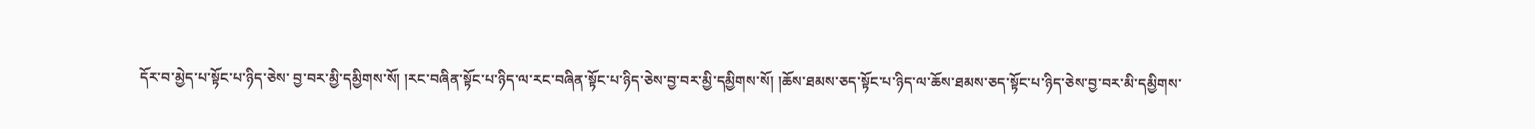དོར་བ་མྱེད་པ་སྟོང་པ་ཉིད་ཅེས་ བྱ་བར་མྱི་དམྱིགས་སོ། །རང་བཞིན་སྟོང་པ་ཉིད་ལ་རང་བཞིན་སྟོང་པ་ཉིད་ཅེས་བྱ་བར་མྱི་དམྱིགས་སོ། །ཆོས་ཐམས་ཅད་སྟོང་པ་ཉིད་ལ་ཆོས་ཐམས་ཅད་སྟོང་པ་ཉིད་ཅེས་བྱ་བར་མི་དམྱིགས་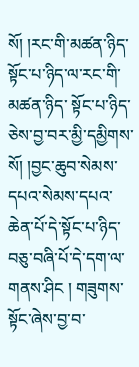སོ། །རང་གི་མཚན་ཉིད་སྟོང་པ་ཉིད་ལ་རང་གི་མཚན་ཉིད་ སྟོང་པ་ཉིད་ཅེས་བྱ་བར་མྱི་དམྱིགས་སོ། །བྱང་ཆུབ་སེམས་དཔའ་སེམས་དཔའ་ཆེན་པོ་དེ་སྟོང་པ་ཉིད་བཅུ་བཞི་པོ་དེ་དག་ལ་གནས་ཤིང ། གཟུགས་སྟོང་ཞེས་བྱ་བ་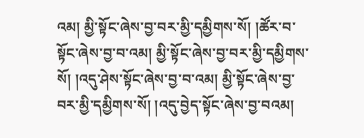འམ། མྱི་སྟོང་ཞེས་བྱ་བར་མྱི་དམྱིགས་སོ། །ཚོར་བ་སྟོང་ཞེས་བྱ་བ་འམ། མྱི་སྟོང་ཞེས་བྱ་བར་མྱི་དམྱིགས་སོ། །འདུ་ཤེས་སྟོང་ཞེས་བྱ་བ་འམ། མྱི་སྟོང་ཞེས་བྱ་བར་མྱི་དམྱིགས་སོ། །འདུ་བྱེད་སྟོང་ཞེས་བྱ་བའམ།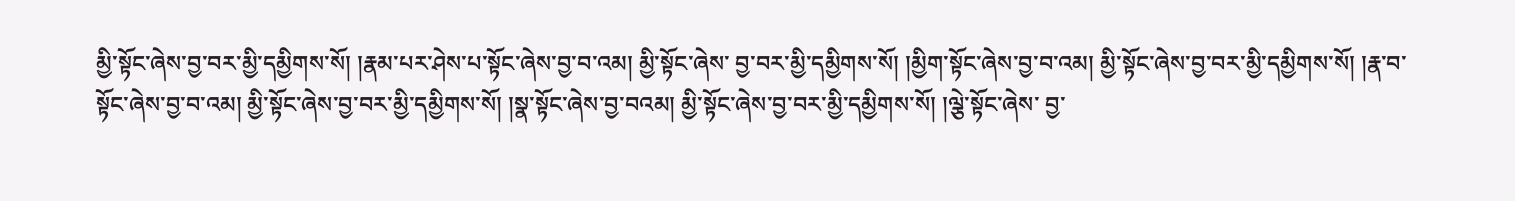མྱི་སྟོང་ཞེས་བྱ་བར་མྱི་དམྱིགས་སོ། །རྣམ་པར་ཤེས་པ་སྟོང་ཞེས་བྱ་བ་འམ། མྱི་སྟོང་ཞེས་ བྱ་བར་མྱི་དམྱིགས་སོ། །མྱིག་སྟོང་ཞེས་བྱ་བ་འམ། མྱི་སྟོང་ཞེས་བྱ་བར་མྱི་དམྱིགས་སོ། །རྣ་བ་སྟོང་ཞེས་བྱ་བ་འམ། མྱི་སྟོང་ཞེས་བྱ་བར་མྱི་དམྱིགས་སོ། །སྣ་སྟོང་ཞེས་བྱ་བའམ། མྱི་སྟོང་ཞེས་བྱ་བར་མྱི་དམྱིགས་སོ། །ལྕེ་སྟོང་ཞེས་ བྱ་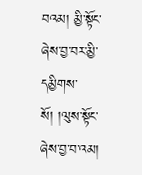བའམ། མྱི་སྟོང་ཞེས་བྱ་བར་མྱི་དམྱིགས་སོ། །ལུས་སྟོང་ཞེས་བྱ་བ་འམ།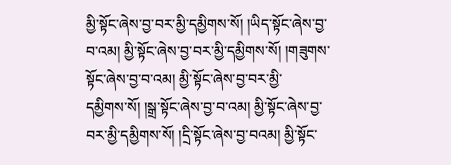མྱི་སྟོང་ཞེས་བྱ་བར་མྱི་དམྱིགས་སོ། །ཡིད་སྟོང་ཞེས་བྱ་བ་འམ། མྱི་སྟོང་ཞེས་བྱ་བར་མྱི་དམྱིགས་སོ། །གཟུགས་སྟོང་ཞེས་བྱ་བ་འམ། མྱི་སྟོང་ཞེས་བྱ་བར་མྱི་
དམྱིགས་སོ། །སྒྲ་སྟོང་ཞེས་བྱ་བ་འམ། མྱི་སྟོང་ཞེས་བྱ་བར་མྱི་དམྱིགས་སོ། །དྲི་སྟོང་ཞེས་བྱ་བའམ། མྱི་སྟོང་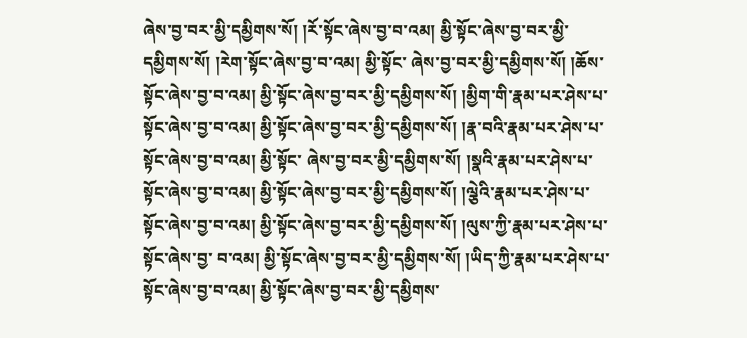ཞེས་བྱ་བར་མྱི་དམྱིགས་སོ། །རོ་སྟོང་ཞེས་བྱ་བ་འམ། མྱི་སྟོང་ཞེས་བྱ་བར་མྱི་དམྱིགས་སོ། །རེག་སྟོང་ཞེས་བྱ་བ་འམ། མྱི་སྟོང་ ཞེས་བྱ་བར་མྱི་དམྱིགས་སོ། །ཆོས་སྟོང་ཞེས་བྱ་བ་འམ། མྱི་སྟོང་ཞེས་བྱ་བར་མྱི་དམྱིགས་སོ། །མྱིག་གི་རྣམ་པར་ཤེས་པ་སྟོང་ཞེས་བྱ་བ་འམ། མྱི་སྟོང་ཞེས་བྱ་བར་མྱི་དམྱིགས་སོ། །རྣ་བའི་རྣམ་པར་ཤེས་པ་སྟོང་ཞེས་བྱ་བ་འམ། མྱི་སྟོང་ ཞེས་བྱ་བར་མྱི་དམྱིགས་སོ། །སྣའི་རྣམ་པར་ཤེས་པ་སྟོང་ཞེས་བྱ་བ་འམ། མྱི་སྟོང་ཞེས་བྱ་བར་མྱི་དམྱིགས་སོ། །ལྕེའི་རྣམ་པར་ཤེས་པ་སྟོང་ཞེས་བྱ་བ་འམ། མྱི་སྟོང་ཞེས་བྱ་བར་མྱི་དམྱིགས་སོ། །ལུས་ཀྱི་རྣམ་པར་ཤེས་པ་སྟོང་ཞེས་བྱ་ བ་འམ། མྱི་སྟོང་ཞེས་བྱ་བར་མྱི་དམྱིགས་སོ། །ཡིད་ཀྱི་རྣམ་པར་ཤེས་པ་སྟོང་ཞེས་བྱ་བ་འམ། མྱི་སྟོང་ཞེས་བྱ་བར་མྱི་དམྱིགས་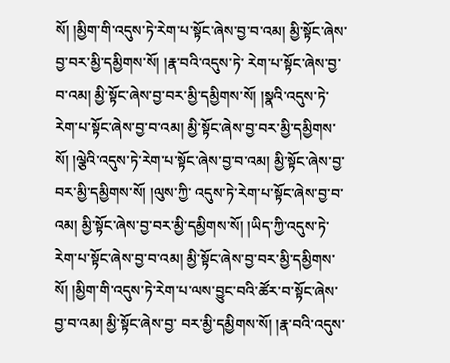སོ། །མྱིག་གི་འདུས་ཏེ་རེག་པ་སྟོང་ཞེས་བྱ་བ་འམ། མྱི་སྟོང་ཞེས་བྱ་བར་མྱི་དམྱིགས་སོ། །རྣ་བའི་འདུས་ཏེ་ རེག་པ་སྟོང་ཞེས་བྱ་བ་འམ། མྱི་སྟོང་ཞེས་བྱ་བར་མྱི་དམྱིགས་སོ། །སྣའི་འདུས་ཏེ་རེག་པ་སྟོང་ཞེས་བྱ་བ་འམ། མྱི་སྟོང་ཞེས་བྱ་བར་མྱི་དམྱིགས་སོ། །ལྕེའི་འདུས་ཏེ་རེག་པ་སྟོང་ཞེས་བྱ་བ་འམ། མྱི་སྟོང་ཞེས་བྱ་བར་མྱི་དམྱིགས་སོ། །ལུས་ཀྱི་ འདུས་ཏེ་རེག་པ་སྟོང་ཞེས་བྱ་བ་འམ། མྱི་སྟོང་ཞེས་བྱ་བར་མྱི་དམྱིགས་སོ། །ཡིད་ཀྱི་འདུས་ཏེ་རེག་པ་སྟོང་ཞེས་བྱ་བ་འམ། མྱི་སྟོང་ཞེས་བྱ་བར་མྱི་དམྱིགས་སོ། །མྱིག་གི་འདུས་ཏེ་རེག་པ་ལས་བྱུང་བའི་ཚོར་བ་སྟོང་ཞེས་བྱ་བ་འམ། མྱི་སྟོང་ཞེས་བྱ་ བར་མྱི་དམྱིགས་སོ། །རྣ་བའི་འདུས་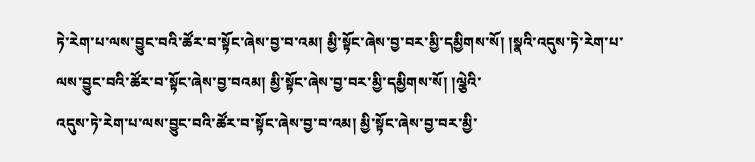ཏེ་རེག་པ་ལས་བྱུང་བའི་ཚོར་བ་སྟོང་ཞེས་བྱ་བ་འམ། མྱི་སྟོང་ཞེས་བྱ་བར་མྱི་དམྱིགས་སོ། །སྣའི་འདུས་ཏེ་རེག་པ་ལས་བྱུང་བའི་ཚོར་བ་སྟོང་ཞེས་བྱ་བའམ། མྱི་སྟོང་ཞེས་བྱ་བར་མྱི་དམྱིགས་སོ། །ལྕེའི་
འདུས་ཏེ་རེག་པ་ལས་བྱུང་བའི་ཚོར་བ་སྟོང་ཞེས་བྱ་བ་འམ། མྱི་སྟོང་ཞེས་བྱ་བར་མྱི་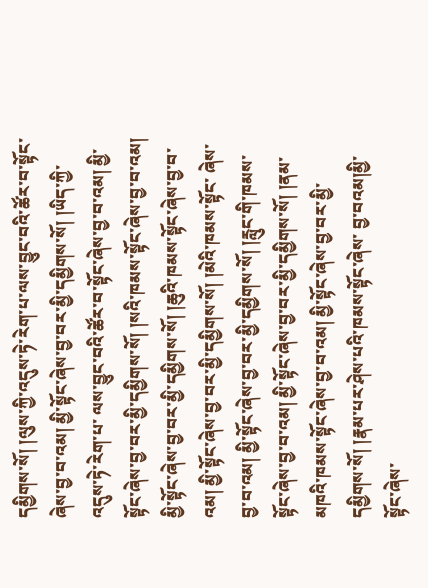དམྱིགས་སོ། །ལུས་ཀྱི་འདུས་ཏེ་རེག་པ་ལས་བྱུང་བའི་ཚོར་བ་སྟོང་ཞེས་བྱ་བ་འམ། མྱི་སྟོང་ཞེས་བྱ་བར་མྱི་དམྱིགས་སོ། །ཡིད་ཀྱི་འདུས་ཏེ་རེག་པ་ ལས་བྱུང་བའི་ཚོར་བ་སྟོང་ཞེས་བྱ་བ་འམ། མྱི་སྟོང་ཞེས་བྱ་བར་མྱི་དམྱིགས་སོ། །སའི་ཁམས་སྟོང་ཞེས་བྱ་བ་འམ། མྱི་སྟོང་ཞེས་བྱ་བར་མྱི་དམྱིགས་སོ། །ཆུའི་ཁམས་སྟོང་ཞེས་བྱ་བ་འམ། མྱི་སྟོང་ཞེས་བྱ་བར་མྱི་དམྱིགས་སོ། །མེའི་ཁམས་སྟོང་ ཞེས་བྱ་བ་འམ། མྱི་སྟོང་ཞེས་བྱ་བར་མྱི་དམྱིགས་སོ། །རླུང་གི་ཁམས་སྟོང་ཞེས་བྱ་བ་འམ། མྱི་སྟོང་ཞེས་བྱ་བར་མྱི་དམྱིགས་སོ། །ནམ་མཁའི་ཁམས་སྟོང་ཞེས་བྱ་བ་འམ། མྱི་སྟོང་ཞེས་བྱ་བར་མྱི་དམྱིགས་སོ། །རྣམ་པར་ཤེས་པའི་ཁམས་སྟོང་ཞེས་ བྱ་བའམ།མྱི་སྟོང་ཞེས་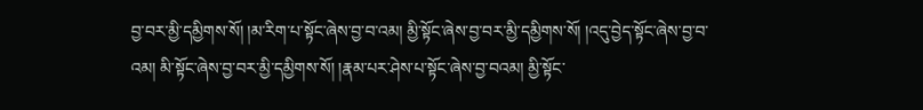བྱ་བར་མྱི་དམྱིགས་སོ། །མ་རིག་པ་སྟོང་ཞེས་བྱ་བ་འམ། མྱི་སྟོང་ཞེས་བྱ་བར་མྱི་དམྱིགས་སོ། །འདུ་བྱེད་སྟོང་ཞེས་བྱ་བ་འམ། མི་སྟོང་ཞེས་བྱ་བར་མྱི་དམྱིགས་སོ། །རྣམ་པར་ཤེས་པ་སྟོང་ཞེས་བྱ་བའམ། མྱི་སྟོང་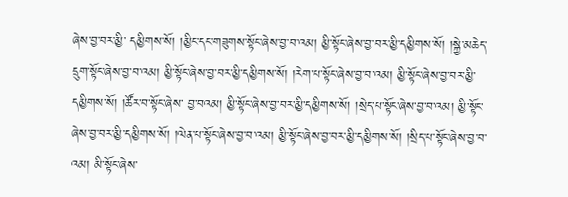ཞེས་བྱ་བར་མྱི་ དམྱིགས་སོ། །མྱིང་དང་གཟུགས་སྟོང་ཞེས་བྱ་བ་འམ། མྱི་སྟོང་ཞེས་བྱ་བར་མྱི་དམྱིགས་སོ། །སྐྱེ་མཆེད་དྲུག་སྟོང་ཞེས་བྱ་བ་འམ། མྱི་སྟོང་ཞེས་བྱ་བར་མྱི་དམྱིགས་སོ། །རེག་པ་སྟོང་ཞེས་བྱ་བ་འམ། མྱི་སྟོང་ཞེས་བྱ་བར་མྱི་དམྱིགས་སོ། །ཚོར་བ་སྟོང་ཞེས་ བྱ་བའམ། མྱི་སྟོང་ཞེས་བྱ་བར་མྱི་དམྱིགས་སོ། །སྲེད་པ་སྟོང་ཞེས་བྱ་བ་འམ། མྱི་སྟོང་ཞེས་བྱ་བར་མྱི་དམྱིགས་སོ། །ལེན་པ་སྟོང་ཞེས་བྱ་བ་འམ། མྱི་སྟོང་ཞེས་བྱ་བར་མྱི་དམྱིགས་སོ། །སྲིད་པ་སྟོང་ཞེས་བྱ་བ་འམ། མི་སྟོང་ཞེས་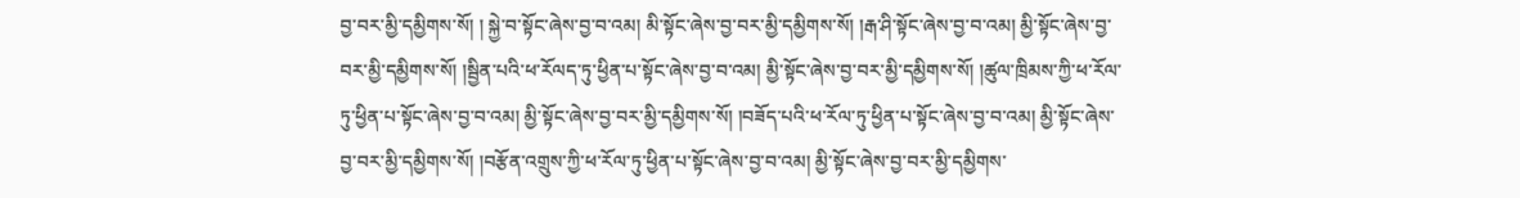བྱ་བར་མྱི་དམྱིགས་སོ། ། སྐྱེ་བ་སྟོང་ཞེས་བྱ་བ་འམ། མི་སྟོང་ཞེས་བྱ་བར་མྱི་དམྱིགས་སོ། །རྒ་ཤི་སྟོང་ཞེས་བྱ་བ་འམ། མྱི་སྟོང་ཞེས་བྱ་བར་མྱི་དམྱིགས་སོ། །སྦྱིན་པའི་ཕ་རོལད་ཏུ་ཕྱིན་པ་སྟོང་ཞེས་བྱ་བ་འམ། མྱི་སྟོང་ཞེས་བྱ་བར་མྱི་དམྱིགས་སོ། །ཚུལ་ཁྲིམས་ཀྱི་ཕ་རོལ་
ཏུ་ཕྱིན་པ་སྟོང་ཞེས་བྱ་བ་འམ། མྱི་སྟོང་ཞེས་བྱ་བར་མྱི་དམྱིགས་སོ། །བཟོད་པའི་ཕ་རོལ་ཏུ་ཕྱིན་པ་སྟོང་ཞེས་བྱ་བ་འམ། མྱི་སྟོང་ཞེས་བྱ་བར་མྱི་དམྱིགས་སོ། །བརྩོན་འགྲུས་ཀྱི་ཕ་རོལ་ཏུ་ཕྱིན་པ་སྟོང་ཞེས་བྱ་བ་འམ། མྱི་སྟོང་ཞེས་བྱ་བར་མྱི་དམྱིགས་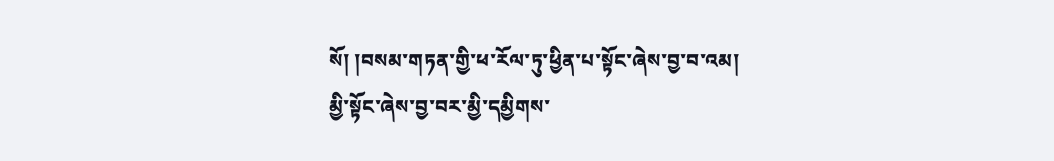སོ། །བསམ་གཏན་གྱི་ཕ་རོལ་ཏུ་ཕྱིན་པ་སྟོང་ཞེས་བྱ་བ་འམ། མྱི་སྟོང་ཞེས་བྱ་བར་མྱི་དམྱིགས་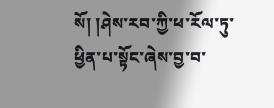སོ། །ཤེས་རབ་ཀྱི་ཕ་རོལ་ཏུ་ཕྱིན་པ་སྟོང་ཞེས་བྱ་བ་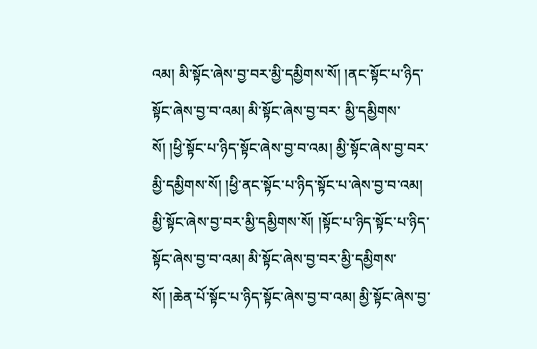འམ། མི་སྟོང་ཞེས་བྱ་བར་མྱི་དམྱིགས་སོ། །ནང་སྟོང་པ་ཉིད་སྟོང་ཞེས་བྱ་བ་འམ། མི་སྟོང་ཞེས་བྱ་བར་ མྱི་དམྱིགས་སོ། །ཕྱི་སྟོང་པ་ཉིད་སྟོང་ཞེས་བྱ་བ་འམ། མྱི་སྟོང་ཞེས་བྱ་བར་མྱི་དམྱིགས་སོ། །ཕྱི་ནང་སྟོང་པ་ཉིད་སྟོང་པ་ཞེས་བྱ་བ་འམ། མྱི་སྟོང་ཞེས་བྱ་བར་མྱི་དམྱིགས་སོ། །སྟོང་པ་ཉིད་སྟོང་པ་ཉིད་སྟོང་ཞེས་བྱ་བ་འམ། མི་སྟོང་ཞེས་བྱ་བར་མྱི་དམྱིགས་ སོ། །ཆེན་པོ་སྟོང་པ་ཉིད་སྟོང་ཞེས་བྱ་བ་འམ། མྱི་སྟོང་ཞེས་བྱ་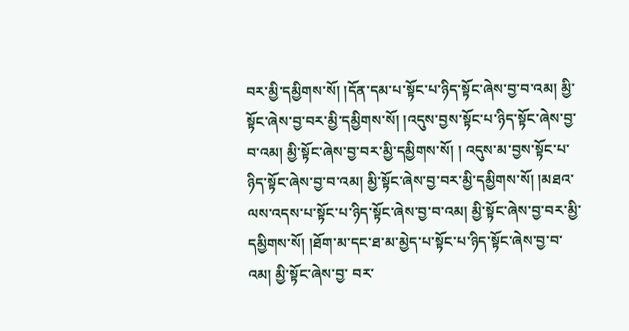བར་མྱི་དམྱིགས་སོ། །དོན་དམ་པ་སྟོང་པ་ཉིད་སྟོང་ཞེས་བྱ་བ་འམ། མྱི་སྟོང་ཞེས་བྱ་བར་མྱི་དམྱིགས་སོ། །འདུས་བྱས་སྟོང་པ་ཉིད་སྟོང་ཞེས་བྱ་བ་འམ། མྱི་སྟོང་ཞེས་བྱ་བར་མྱི་དམྱིགས་སོ། ། འདུས་མ་བྱས་སྟོང་པ་ཉིད་སྟོང་ཞེས་བྱ་བ་འམ། མྱི་སྟོང་ཞེས་བྱ་བར་མྱི་དམྱིགས་སོ། །མཐའ་ལས་འདས་པ་སྟོང་པ་ཉིད་སྟོང་ཞེས་བྱ་བ་འམ། མྱི་སྟོང་ཞེས་བྱ་བར་མྱི་དམྱིགས་སོ། །ཐོག་མ་དང་ཐ་མ་མྱེད་པ་སྟོང་པ་ཉིད་སྟོང་ཞེས་བྱ་བ་འམ། མྱི་སྟོང་ཞེས་བྱ་ བར་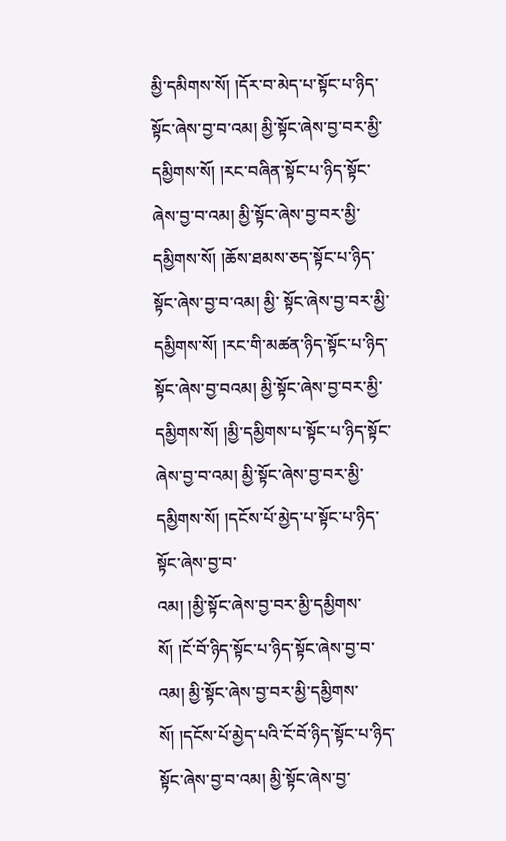མྱི་དམིགས་སོ། །དོར་བ་མེད་པ་སྟོང་པ་ཉིད་སྟོང་ཞེས་བྱ་བ་འམ། མྱི་སྟོང་ཞེས་བྱ་བར་མྱི་དམྱིགས་སོ། །རང་བཞིན་སྟོང་པ་ཉིད་སྟོང་ཞེས་བྱ་བ་འམ། མྱི་སྟོང་ཞེས་བྱ་བར་མྱི་དམྱིགས་སོ། །ཆོས་ཐམས་ཅད་སྟོང་པ་ཉིད་སྟོང་ཞེས་བྱ་བ་འམ། མྱི་ སྟོང་ཞེས་བྱ་བར་མྱི་དམྱིགས་སོ། །རང་གི་མཚན་ཉིད་སྟོང་པ་ཉིད་སྟོང་ཞེས་བྱ་བའམ། མྱི་སྟོང་ཞེས་བྱ་བར་མྱི་དམྱིགས་སོ། །མྱི་དམྱིགས་པ་སྟོང་པ་ཉིད་སྟོང་ཞེས་བྱ་བ་འམ། མྱི་སྟོང་ཞེས་བྱ་བར་མྱི་དམྱིགས་སོ། །དངོས་པོ་མྱེད་པ་སྟོང་པ་ཉིད་སྟོང་ཞེས་བྱ་བ་
འམ། །མྱི་སྟོང་ཞེས་བྱ་བར་མྱི་དམྱིགས་སོ། །ངོ་བོ་ཉིད་སྟོང་པ་ཉིད་སྟོང་ཞེས་བྱ་བ་འམ། མྱི་སྟོང་ཞེས་བྱ་བར་མྱི་དམྱིགས་སོ། །དངོས་པོ་མྱེད་པའི་ངོ་བོ་ཉིད་སྟོང་པ་ཉིད་སྟོང་ཞེས་བྱ་བ་འམ། མྱི་སྟོང་ཞེས་བྱ་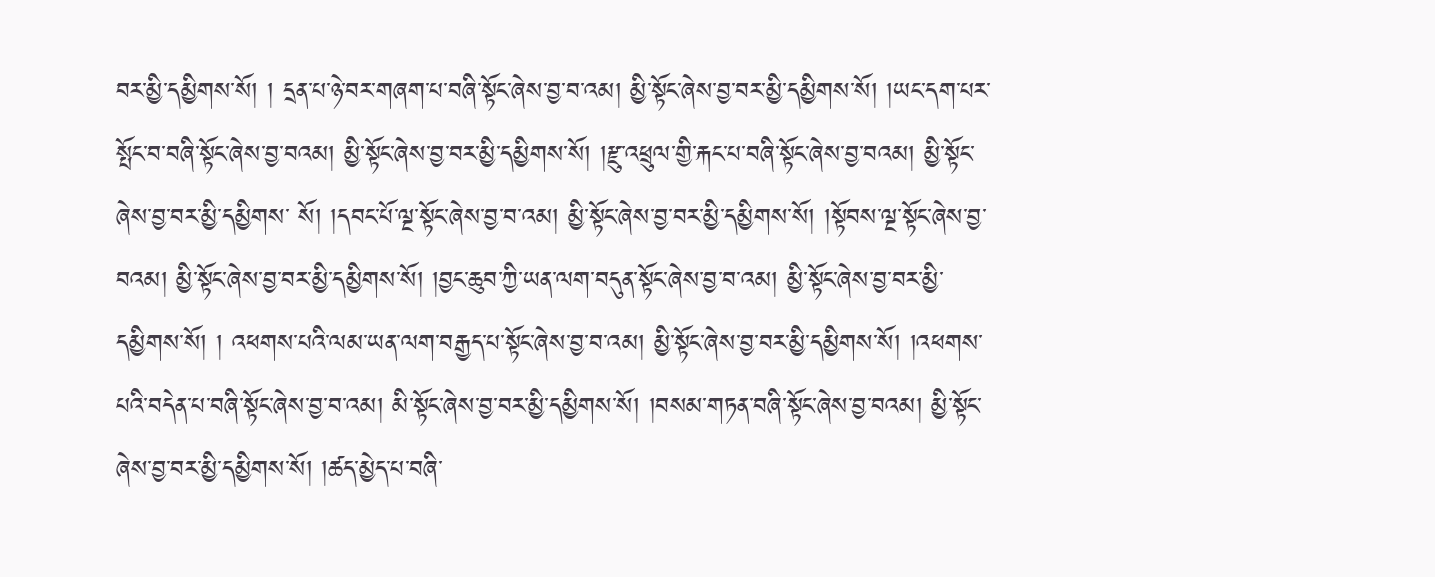བར་མྱི་དམྱིགས་སོ། ། དྲན་པ་ཉེ་བར་གཞག་པ་བཞི་སྟོང་ཞེས་བྱ་བ་འམ། མྱི་སྟོང་ཞེས་བྱ་བར་མྱི་དམྱིགས་སོ། །ཡང་དག་པར་སྤོང་བ་བཞི་སྟོང་ཞེས་བྱ་བའམ། མྱི་སྟོང་ཞེས་བྱ་བར་མྱི་དམྱིགས་སོ། །རྫུ་འཕྲུལ་གྱི་རྐང་པ་བཞི་སྟོང་ཞེས་བྱ་བའམ། མྱི་སྟོང་ཞེས་བྱ་བར་མྱི་དམྱིགས་ སོ། །དབང་པོ་ལྔ་སྟོང་ཞེས་བྱ་བ་འམ། མྱི་སྟོང་ཞེས་བྱ་བར་མྱི་དམྱིགས་སོ། །སྟོབས་ལྔ་སྟོང་ཞེས་བྱ་བའམ། མྱི་སྟོང་ཞེས་བྱ་བར་མྱི་དམྱིགས་སོ། །བྱང་ཆུབ་ཀྱི་ཡན་ལག་བདུན་སྟོང་ཞེས་བྱ་བ་འམ། མྱི་སྟོང་ཞེས་བྱ་བར་མྱི་དམྱིགས་སོ། ། འཕགས་པའི་ལམ་ཡན་ལག་བརྒྱད་པ་སྟོང་ཞེས་བྱ་བ་འམ། མྱི་སྟོང་ཞེས་བྱ་བར་མྱི་དམྱིགས་སོ། །འཕགས་པའི་བདེན་པ་བཞི་སྟོང་ཞེས་བྱ་བ་འམ། མི་སྟོང་ཞེས་བྱ་བར་མྱི་དམྱིགས་སོ། །བསམ་གཏན་བཞི་སྟོང་ཞེས་བྱ་བའམ། མྱི་སྟོང་ ཞེས་བྱ་བར་མྱི་དམྱིགས་སོ། །ཚད་མྱེད་པ་བཞི་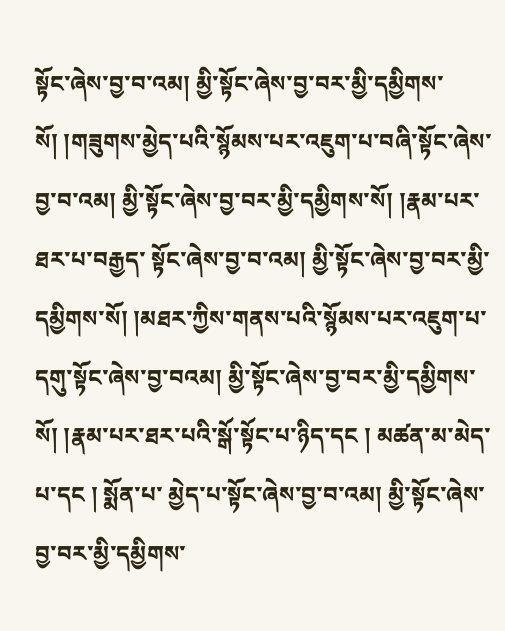སྟོང་ཞེས་བྱ་བ་འམ། མྱི་སྟོང་ཞེས་བྱ་བར་མྱི་དམྱིགས་སོ། །གཟུགས་མྱེད་པའི་སྙོམས་པར་འཇུག་པ་བཞི་སྟོང་ཞེས་བྱ་བ་འམ། མྱི་སྟོང་ཞེས་བྱ་བར་མྱི་དམྱིགས་སོ། །རྣམ་པར་ཐར་པ་བརྒྱད་ སྟོང་ཞེས་བྱ་བ་འམ། མྱི་སྟོང་ཞེས་བྱ་བར་མྱི་དམྱིགས་སོ། །མཐར་ཀྱིས་གནས་པའི་སྙོམས་པར་འཇུག་པ་དགུ་སྟོང་ཞེས་བྱ་བའམ། མྱི་སྟོང་ཞེས་བྱ་བར་མྱི་དམྱིགས་སོ། །རྣམ་པར་ཐར་པའི་སྒོ་སྟོང་པ་ཉིད་དང ། མཚན་མ་མེད་པ་དང ། སྨོན་པ་ མྱེད་པ་སྟོང་ཞེས་བྱ་བ་འམ། མྱི་སྟོང་ཞེས་བྱ་བར་མྱི་དམྱིགས་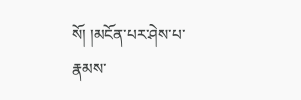སོ། །མངོན་པར་ཤེས་པ་རྣམས་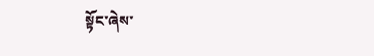སྟོང་ཞེས་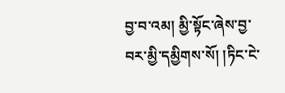བྱ་བ་འམ། མྱི་སྟོང་ཞེས་བྱ་བར་མྱི་དམྱིགས་སོ། །ཏིང་ངེ་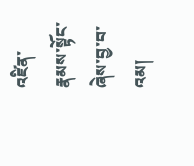འཛིན་རྣམས་སྟོང་ཞེས་བྱ་བ་འམ།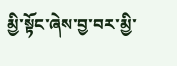མྱི་སྟོང་ཞེས་བྱ་བར་མྱི་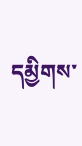དམྱིགས་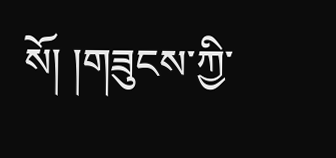སོ། །གཟུངས་ཀྱི་